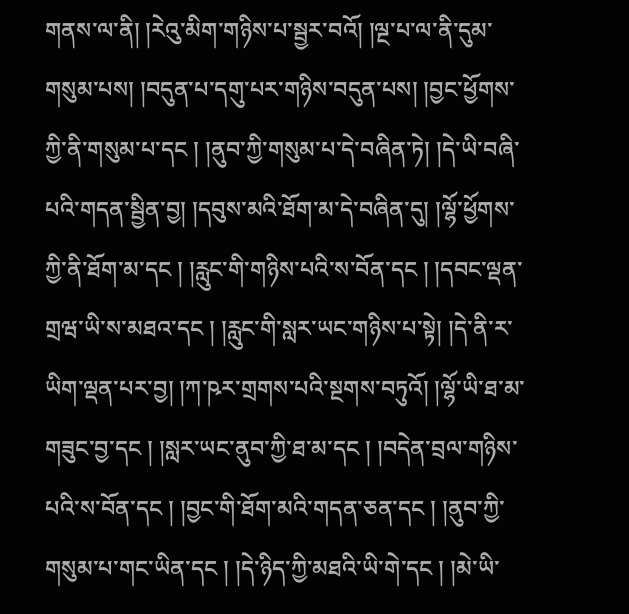གནས་ལ་ནི། །རེའུ་མིག་གཉིས་པ་སྦྱར་བའོ། །ལྔ་པ་ལ་ནི་དུམ་གསུམ་པས། །བདུན་པ་དགུ་པར་གཉིས་བདུན་པས། །བྱང་ཕྱོགས་ཀྱི་ནི་གསུམ་པ་དང ། །ནུབ་ཀྱི་གསུམ་པ་དེ་བཞིན་ཏེ། །དེ་ཡི་བཞི་པའི་གདན་སྦྱིན་བྱ། །དབུས་མའི་ཐོག་མ་དེ་བཞིན་དུ། །ལྷོ་ཕྱོགས་ཀྱི་ནི་ཐོག་མ་དང ། །རླུང་གི་གཉིས་པའི་ས་བོན་དང ། །དབང་ལྡན་གྲཝ་ཡི་ས་མཐའ་དང ། །རླུང་གི་སླར་ཡང་གཉིས་པ་སྟེ། །དེ་ནི་ར་ཡིག་ལྡན་པར་བྱ། །ཀ་ཥར་གྲགས་པའི་སྔགས་བཏུའོ། །ལྷོ་ཡི་ཐ་མ་གཟུང་བྱ་དང ། །སླར་ཡང་ནུབ་ཀྱི་ཐ་མ་དང ། །བདེན་བྲལ་གཉིས་པའི་ས་བོན་དང ། །བྱང་གི་ཐོག་མའི་གདན་ཅན་དང ། །ནུབ་ཀྱི་གསུམ་པ་གང་ཡིན་དང ། །དེ་ཉིད་ཀྱི་མཐའི་ཡི་གེ་དང ། །མེ་ཡི་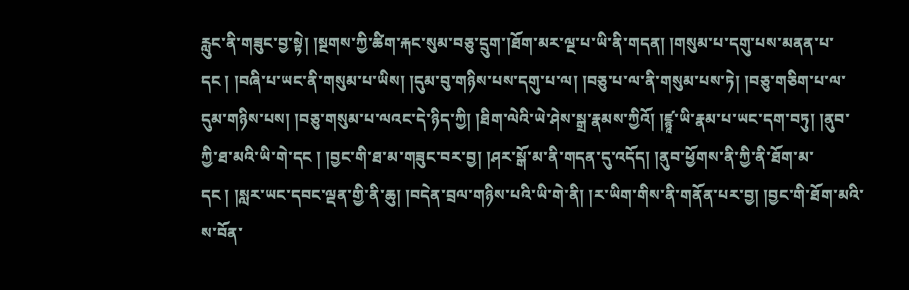རླུང་ནི་གཟུང་བྱ་སྟེ། །སྔགས་ཀྱི་ཚིག་རྐང་སུམ་བཅུ་དྲུག་།ཐོག་མར་ལྔ་པ་ཡི་ནི་གདན། །གསུམ་པ་དགུ་པས་མནན་པ་དང ། །བཞི་པ་ཡང་ནི་གསུམ་པ་ཡིས། །དུམ་བུ་གཉིས་པས་དགུ་པ་ལ། །བཅུ་པ་ལ་ནི་གསུམ་པས་ཏེ། །བཅུ་གཅིག་པ་ལ་དུམ་གཉིས་པས། །བཅུ་གསུམ་པ་ལའང་དེ་ཉིད་ཀྱི། །ཐིག་ལེའི་ཡེ་ཤེས་སྒྲ་རྣམས་ཀྱིའོ། །ཛྙཱ་ཡི་རྣམ་པ་ཡང་དག་བཏུ། །ནུབ་ཀྱི་ཐ་མའི་ཡི་གེ་དང ། །བྱང་གི་ཐ་མ་གཟུང་བར་བྱ། །ཤར་སྒོ་མ་ནི་གདན་དུ་འདོད། །ནུབ་ཕྱོགས་ནི་ཀྱི་ནི་ཐོག་མ་དང ། །སླར་ཡང་དབང་ལྡན་གྱི་ནི་ཆུ། །བདེན་བྲལ་གཉིས་པའི་ཡི་གེ་ནི། །ར་ཡིག་གིས་ནི་གནོན་པར་བྱ། །བྱང་གི་ཐོག་མའི་ས་བོན་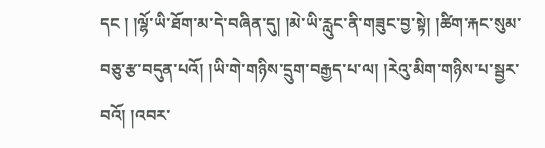དང ། །ལྷོ་ཡི་ཐོག་མ་དེ་བཞིན་དུ། །མེ་ཡི་རླུང་ནི་གཟུང་བྱ་སྟེ། །ཚིག་རྐང་སུམ་བཅུ་རྩ་བདུན་པའོ། །ཡི་གེ་གཉིས་དྲུག་བརྒྱད་པ་ལ། །རེའུ་མིག་གཉིས་པ་སྦྱར་བའོ། །འབར་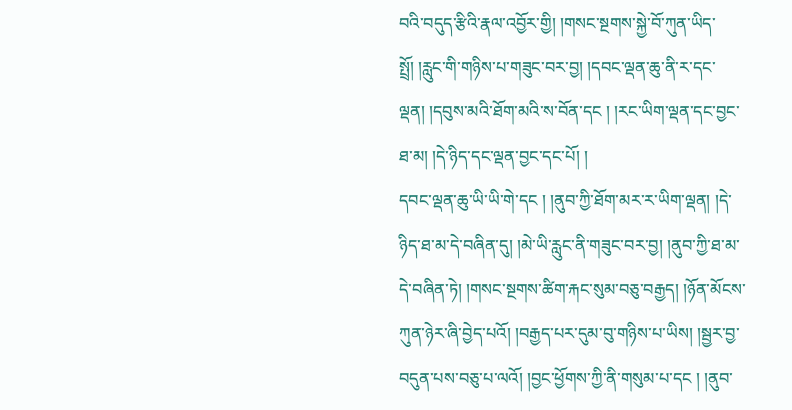བའི་བདུད་རྩིའི་རྣལ་འབྱོར་གྱི། །གསང་སྔགས་སྐྱེ་བོ་ཀུན་ཡིད་སྤྲོ། །རླུང་གི་གཉིས་པ་གཟུང་བར་བྱ། །དབང་ལྡན་ཆུ་ནི་ར་དང་ལྡན། །དབུས་མའི་ཐོག་མའི་ས་བོན་དང ། །རང་ཡིག་ལྡན་དང་བྱང་ཐ་མ། །དེ་ཉིད་དང་ལྡན་བྱང་དང་པོ། །
དབང་ལྡན་ཆུ་ཡི་ཡི་གེ་དང ། །ནུབ་ཀྱི་ཐོག་མར་ར་ཡིག་ལྡན། །དེ་ཉིད་ཐ་མ་དེ་བཞིན་དུ། །མེ་ཡི་རླུང་ནི་གཟུང་བར་བྱ། །ནུབ་ཀྱི་ཐ་མ་དེ་བཞིན་ཏེ། །གསང་སྔགས་ཚིག་རྐང་སུམ་བཅུ་བརྒྱད། །ཉོན་མོངས་ཀུན་ཉེར་ཞི་བྱེད་པའོ། །བརྒྱད་པར་དུམ་བུ་གཉིས་པ་ཡིས། །སྦྱར་བྱ་བདུན་པས་བཅུ་པ་ལའོ། །བྱང་ཕྱོགས་ཀྱི་ནི་གསུམ་པ་དང ། །ནུབ་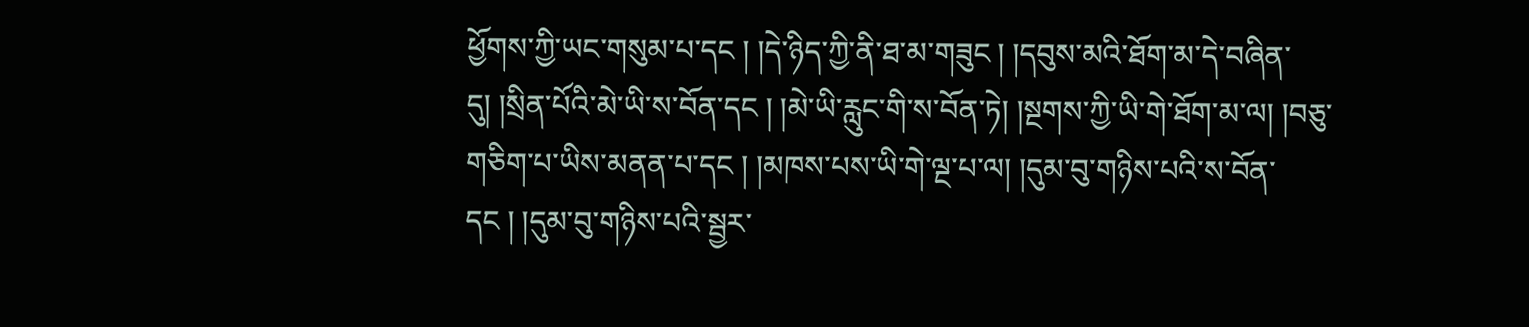ཕྱོགས་ཀྱི་ཡང་གསུམ་པ་དང ། །དེ་ཉིད་ཀྱི་ནི་ཐ་མ་གཟུང ། །དབུས་མའི་ཐོག་མ་དེ་བཞིན་དུ། །སྲིན་པོའི་མེ་ཡི་ས་བོན་དང ། །མེ་ཡི་རླུང་གི་ས་བོན་ཏེ། །སྔགས་ཀྱི་ཡི་གེ་ཐོག་མ་ལ། །བཅུ་གཅིག་པ་ཡིས་མནན་པ་དང ། །མཁས་པས་ཡི་གེ་ལྔ་པ་ལ། །དུམ་བུ་གཉིས་པའི་ས་བོན་དང ། །དུམ་བུ་གཉིས་པའི་སྦྱར་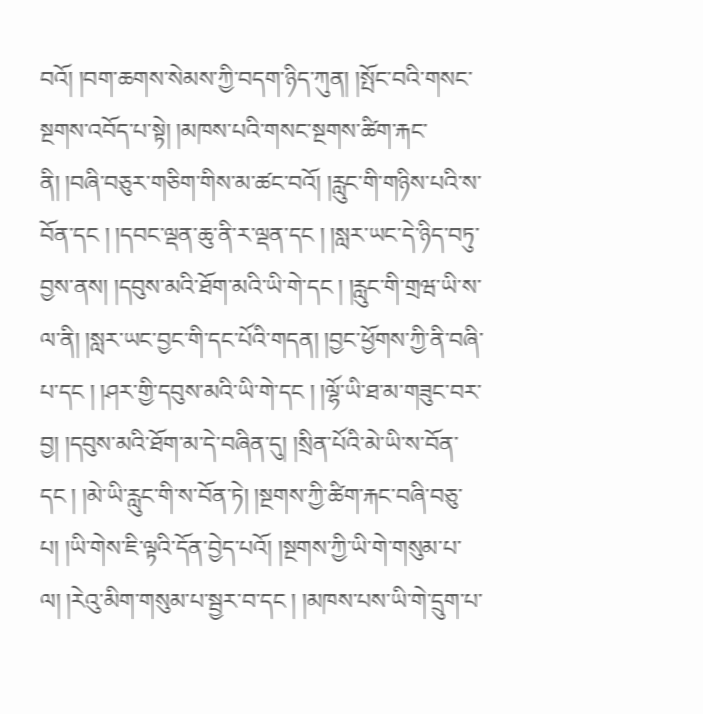བའོ། །བག་ཆགས་སེམས་ཀྱི་བདག་ཉིད་ཀུན། །སྤོང་བའི་གསང་སྔགས་འབོད་པ་སྟེ། །མཁས་པའི་གསང་སྔགས་ཚིག་རྐང་ནི། །བཞི་བཅུར་གཅིག་གིས་མ་ཚང་བའོ། །རླུང་གི་གཉིས་པའི་ས་བོན་དང ། །དབང་ལྡན་ཆུ་ནི་ར་ལྡན་དང ། །སླར་ཡང་དེ་ཉིད་བཏུ་བྱས་ནས། །དབུས་མའི་ཐོག་མའི་ཡི་གེ་དང ། །རླུང་གི་གྲཝ་ཡི་ས་ལ་ནི། །སླར་ཡང་བྱང་གི་དང་པོའི་གདན། །བྱང་ཕྱོགས་ཀྱི་ནི་བཞི་པ་དང ། །ཤར་གྱི་དབུས་མའི་ཡི་གེ་དང ། །ལྷོ་ཡི་ཐ་མ་གཟུང་བར་བྱ། །དབུས་མའི་ཐོག་མ་དེ་བཞིན་དུ། །སྲིན་པོའི་མེ་ཡི་ས་བོན་དང ། །མེ་ཡི་རླུང་གི་ས་བོན་ཏེ། །སྔགས་ཀྱི་ཚིག་རྐང་བཞི་བཅུ་པ། །ཡི་གེས་ཇི་ལྟའི་དོན་བྱེད་པའོ། །སྔགས་ཀྱི་ཡི་གེ་གསུམ་པ་ལ། །རེའུ་མིག་གསུམ་པ་སྦྱར་བ་དང ། །མཁས་པས་ཡི་གེ་དྲུག་པ་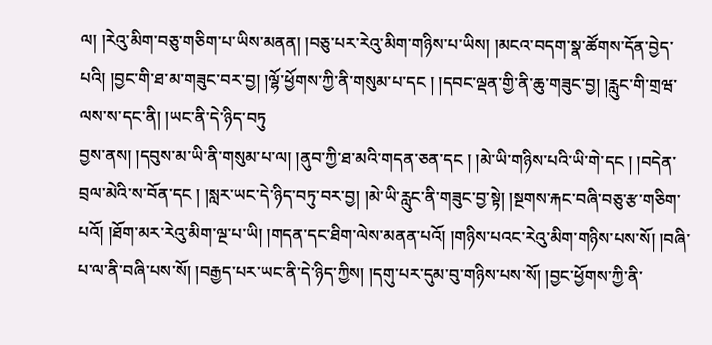ལ། །རེའུ་མིག་བཅུ་གཅིག་པ་ཡིས་མནན། །བཅུ་པར་རེའུ་མིག་གཉིས་པ་ཡིས། །མངའ་བདག་སྣ་ཚོགས་དོན་བྱེད་པའི། །བྱང་གི་ཐ་མ་གཟུང་བར་བྱ། །ལྷོ་ཕྱོགས་ཀྱི་ནི་གསུམ་པ་དང ། །དབང་ལྡན་གྱི་ནི་ཆུ་གཟུང་བྱ། །རླུང་གི་གྲཝ་ལས་ས་དང་ནི། །ཡང་ནི་དེ་ཉིད་བཏུ
བྱས་ནས། །དབུས་མ་ཡི་ནི་གསུམ་པ་ལ། །ནུབ་ཀྱི་ཐ་མའི་གདན་ཅན་དང ། །མེ་ཡི་གཉིས་པའི་ཡི་གེ་དང ། །བདེན་བྲལ་མེའི་ས་བོན་དང ། །སླར་ཡང་དེ་ཉིད་བཏུ་བར་བྱ། །མེ་ཡི་རླུང་ནི་གཟུང་བྱ་སྟེ། །སྔགས་རྐང་བཞི་བཅུ་རྩ་གཅིག་པའོ། །ཐོག་མར་རེའུ་མིག་ལྔ་པ་ཡི། །གདན་དང་ཐིག་ལེས་མནན་པའོ། །གཉིས་པའང་རེའུ་མིག་གཉིས་པས་སོ། །བཞི་པ་ལ་ནི་བཞི་པས་སོ། །བརྒྱད་པར་ཡང་ནི་དེ་ཉིད་ཀྱིས། །དགུ་པར་དུམ་བུ་གཉིས་པས་སོ། །བྱང་ཕྱོགས་ཀྱི་ནི་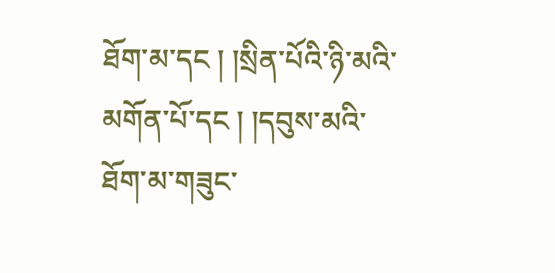ཐོག་མ་དང ། །སྲིན་པོའི་ཉི་མའི་མགོན་པོ་དང ། །དབུས་མའི་ཐོག་མ་གཟུང་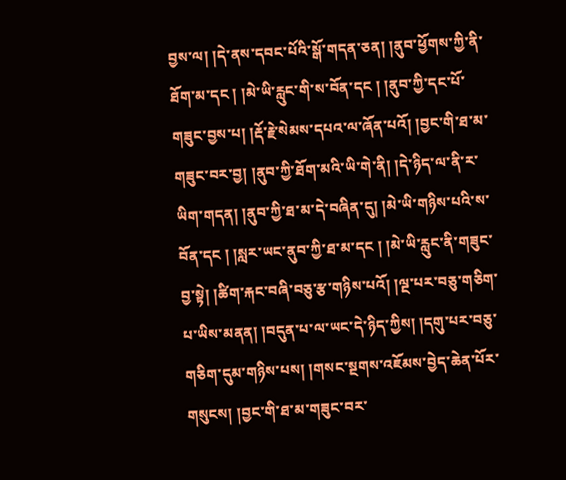བྱས་ལ། །དེ་ནས་དབང་པོའི་སྒོ་གདན་ཅན། །ནུབ་ཕྱོགས་ཀྱི་ནི་ཐོག་མ་དང ། །མེ་ཡི་རླུང་གི་ས་བོན་དང ། །ནུབ་ཀྱི་དང་པོ་གཟུང་བྱས་པ། །རྡོ་རྗེ་སེམས་དཔའ་ལ་ཞོན་པའོ། །བྱང་གི་ཐ་མ་གཟུང་བར་བྱ། །ནུབ་ཀྱི་ཐོག་མའི་ཡི་གེ་ནི། །དེ་ཉིད་ལ་ནི་ར་ཡིག་གདན། །ནུབ་ཀྱི་ཐ་མ་དེ་བཞིན་དུ། །མེ་ཡི་གཉིས་པའི་ས་བོན་དང ། །སླར་ཡང་ནུབ་ཀྱི་ཐ་མ་དང ། །མེ་ཡི་རླུང་ནི་གཟུང་བྱ་སྟེ། །ཚིག་རྐང་བཞི་བཅུ་རྩ་གཉིས་པའོ། །ལྔ་པར་བཅུ་གཅིག་པ་ཡིས་མནན། །བདུན་པ་ལ་ཡང་དེ་ཉིད་ཀྱིས། །དགུ་པར་བཅུ་གཅིག་དུམ་གཉིས་པས། །གསང་སྔགས་འཇོམས་བྱེད་ཆེན་པོར་གསུངས། །བྱང་གི་ཐ་མ་གཟུང་བར་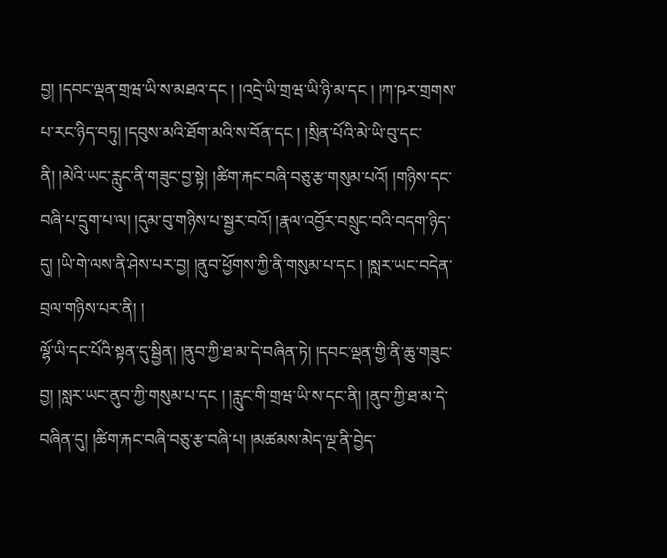བྱ། །དབང་ལྡན་གྲཝ་ཡི་ས་མཐའ་དང ། །འདྲེ་ཡི་གྲཝ་ཡི་ཉི་མ་དང ། །ཀ་ཥར་གྲགས་པ་རང་ཉིད་བཏུ། །དབུས་མའི་ཐོག་མའི་ས་བོན་དང ། །སྲིན་པོའི་མེ་ཡི་བུ་དང་ནི། །མེའི་ཡང་རླུང་ནི་གཟུང་བྱ་སྟེ། །ཚིག་རྐང་བཞི་བཅུ་རྩ་གསུམ་པའོ། །གཉིས་དང་བཞི་པ་དྲུག་པ་ལ། །དུམ་བུ་གཉིས་པ་སྦྱར་བའོ། །རྣལ་འབྱོར་བསྲུང་བའི་བདག་ཉིད་དུ། །ཡི་གེ་ལས་ནི་ཤེས་པར་བྱ། །ནུབ་ཕྱོགས་ཀྱི་ནི་གསུམ་པ་དང ། །སླར་ཡང་བདེན་བྲལ་གཉིས་པར་ནི། །
ལྷོ་ཡི་དང་པོའི་སྟན་དུ་སྦྱིན། །ནུབ་ཀྱི་ཐ་མ་དེ་བཞིན་ཏེ། །དབང་ལྡན་གྱི་ནི་ཆུ་གཟུང་བྱ། །སླར་ཡང་ནུབ་ཀྱི་གསུམ་པ་དང ། །རླུང་གི་གྲཝ་ཡི་ས་དང་ནི། །ནུབ་ཀྱི་ཐ་མ་དེ་བཞིན་དུ། །ཚིག་རྐང་བཞི་བཅུ་རྩ་བཞི་པ། །མཚམས་མེད་ལྔ་ནི་བྱེད་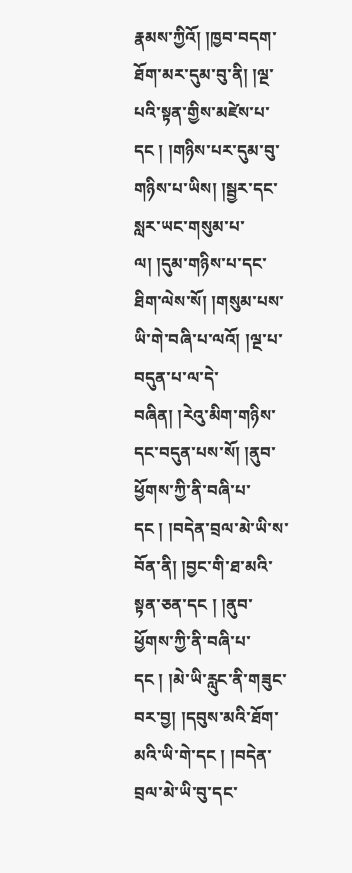རྣམས་ཀྱིའོ། །ཁྱབ་བདག་ཐོག་མར་དུམ་བུ་ནི། །ལྔ་པའི་སྟན་གྱིས་མཛེས་པ་དང ། །གཉིས་པར་དུམ་བུ་གཉིས་པ་ཡིས། །སྦྱར་དང་སླར་ཡང་གསུམ་པ་ལ། །དུམ་གཉིས་པ་དང་ཐིག་ལེས་སོ། །གསུམ་པས་ཡི་གེ་བཞི་པ་ལའོ། །ལྔ་པ་བདུན་པ་ལ་དེ་བཞིན། །རེའུ་མིག་གཉིས་དང་བདུན་པས་སོ། །ནུབ་ཕྱོགས་ཀྱི་ནི་བཞི་པ་དང ། །བདེན་བྲལ་མེ་ཡི་ས་བོན་ནི། །བྱང་གི་ཐ་མའི་སྟན་ཅན་དང ། །ནུབ་ཕྱོགས་ཀྱི་ནི་བཞི་པ་དང ། །མེ་ཡི་རླུང་ནི་གཟུང་བར་བྱ། །དབུས་མའི་ཐོག་མའི་ཡི་གེ་དང ། །བདེན་བྲལ་མེ་ཡི་བུ་དང་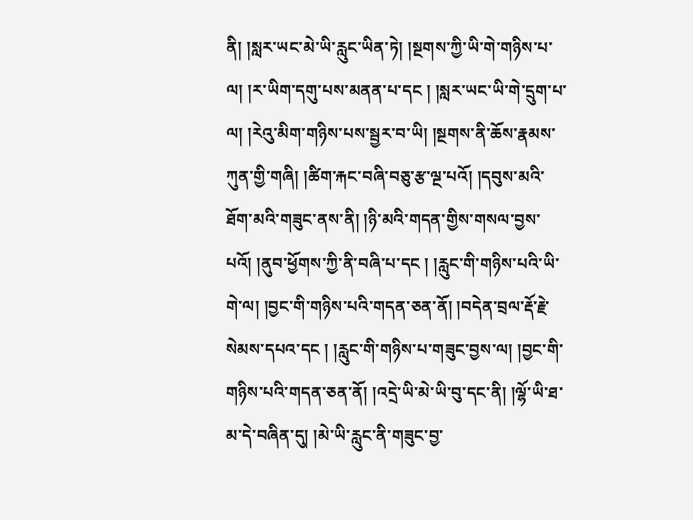ནི། །སླར་ཡང་མེ་ཡི་རླུང་ཡིན་ཏེ། །སྔགས་ཀྱི་ཡི་གེ་གཉིས་པ་ལ། །ར་ཡིག་དགུ་པས་མནན་པ་དང ། །སླར་ཡང་ཡི་གེ་དྲུག་པ་ལ། །རེའུ་མིག་གཉིས་པས་སྦྱར་བ་ཡི། །སྔགས་ནི་ཆོས་རྣམས་ཀུན་གྱི་གཞི། །ཚིག་རྐང་བཞི་བཅུ་རྩ་ལྔ་པའོ། །དབུས་མའི་ཐོག་མའི་གཟུང་ནས་ནི། །ཉི་མའི་གདན་གྱིས་གསལ་བྱས་པའོ། །ནུབ་ཕྱོགས་ཀྱི་ནི་བཞི་པ་དང ། །རླུང་གི་གཉིས་པའི་ཡི་གེ་ལ། །བྱང་གི་གཉིས་པའི་གདན་ཅན་ནོ། །བདེན་བྲལ་རྡོ་རྗེ་སེམས་དཔའ་དང ། །རླུང་གི་གཉིས་པ་གཟུང་བྱས་ལ། །བྱང་གི་གཉིས་པའི་གདན་ཅན་ནོ། །འདྲེ་ཡི་མེ་ཡི་བུ་དང་ནི། །ལྷོ་ཡི་ཐ་མ་དེ་བཞིན་དུ། །མེ་ཡི་རླུང་ནི་གཟུང་བྱ་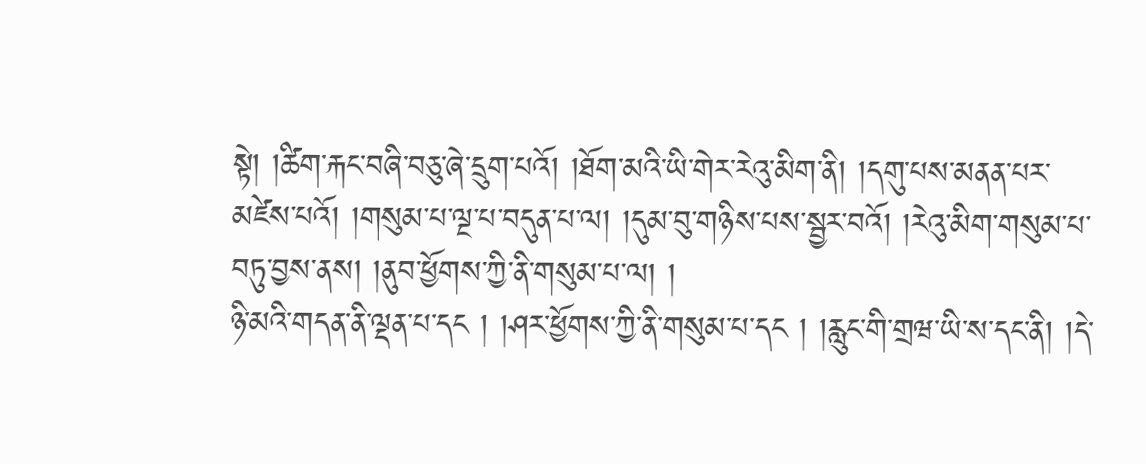སྟེ། །ཚིག་རྐང་བཞི་བཅུ་ཞེ་དྲུག་པའོ། །ཐོག་མའི་ཡི་གེར་རེའུ་མིག་ནི། །དགུ་པས་མནན་པར་མཛེས་པའོ། །གསུམ་པ་ལྔ་པ་བདུན་པ་ལ། །དུམ་བུ་གཉིས་པས་སྦྱར་བའོ། །རེའུ་མིག་གསུམ་པ་བཏུ་བྱས་ནས། །ནུབ་ཕྱོགས་ཀྱི་ནི་གསུམ་པ་ལ། །
ཉི་མའི་གདན་ནི་ལྡན་པ་དང ། །ཤར་ཕྱོགས་ཀྱི་ནི་གསུམ་པ་དང ། །རླུང་གི་གྲཝ་ཡི་ས་དང་ནི། །དེ་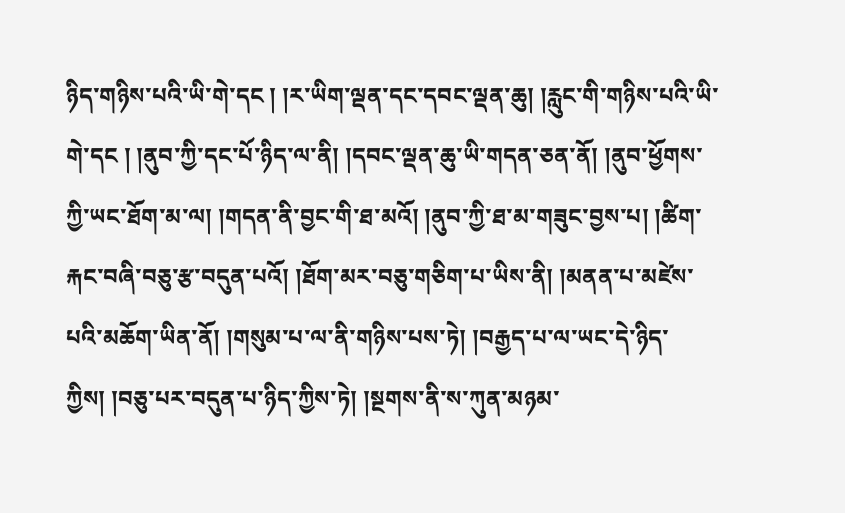ཉིད་གཉིས་པའི་ཡི་གེ་དང ། །ར་ཡིག་ལྡན་དང་དབང་ལྡན་ཆུ། །རླུང་གི་གཉིས་པའི་ཡི་གེ་དང ། །ནུབ་ཀྱི་དང་པོ་ཉིད་ལ་ནི། །དབང་ལྡན་ཆུ་ཡི་གདན་ཅན་ནོ། །ནུབ་ཕྱོགས་ཀྱི་ཡང་ཐོག་མ་ལ། །གདན་ནི་བྱང་གི་ཐ་མའོ། །ནུབ་ཀྱི་ཐ་མ་གཟུང་བྱས་པ། །ཚིག་རྐང་བཞི་བཅུ་རྩ་བདུན་པའོ། །ཐོག་མར་བཅུ་གཅིག་པ་ཡིས་ནི། །མནན་པ་མཛེས་པའི་མཆོག་ཡིན་ནོ། །གསུམ་པ་ལ་ནི་གཉིས་པས་ཏེ། །བརྒྱད་པ་ལ་ཡང་དེ་ཉིད་ཀྱིས། །བཅུ་པར་བདུན་པ་ཉིད་ཀྱིས་ཏེ། །སྔགས་ནི་ས་ཀུན་མཉམ་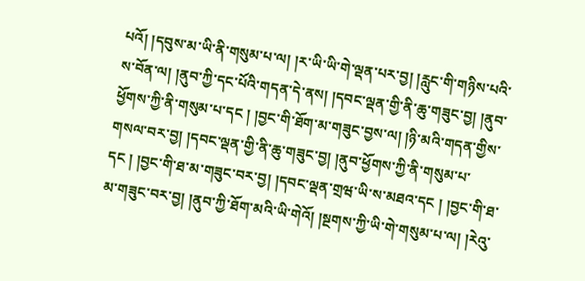པའོ། །དབུས་མ་ཡི་ནི་གསུམ་པ་ལ། །ར་ཡི་ཡི་གེ་ལྡན་པར་བྱ། །རླུང་གི་གཉིས་པའི་ས་བོན་ལ། །ནུབ་ཀྱི་དང་པོའི་གདན་དེ་ནས། །དབང་ལྡན་གྱི་ནི་ཆུ་གཟུང་བྱ། །ནུབ་ཕྱོགས་ཀྱི་ནི་གསུམ་པ་དང ། །བྱང་གི་ཐོག་མ་གཟུང་བྱས་ལ། །ཉི་མའི་གདན་གྱིས་གསལ་བར་བྱ། །དབང་ལྡན་གྱི་ནི་ཆུ་གཟུང་བྱ། །ནུབ་ཕྱོགས་ཀྱི་ནི་གསུམ་པ་དང ། །བྱང་གི་ཐ་མ་གཟུང་བར་བྱ། །དབང་ལྡན་གྲཝ་ཡི་ས་མཐའ་དང ། །བྱང་གི་ཐ་མ་གཟུང་བར་བྱ། །ནུབ་ཀྱི་ཐོག་མའི་ཡི་གེའོ། །སྔགས་ཀྱི་ཡི་གེ་གསུམ་པ་ལ། །རེའུ་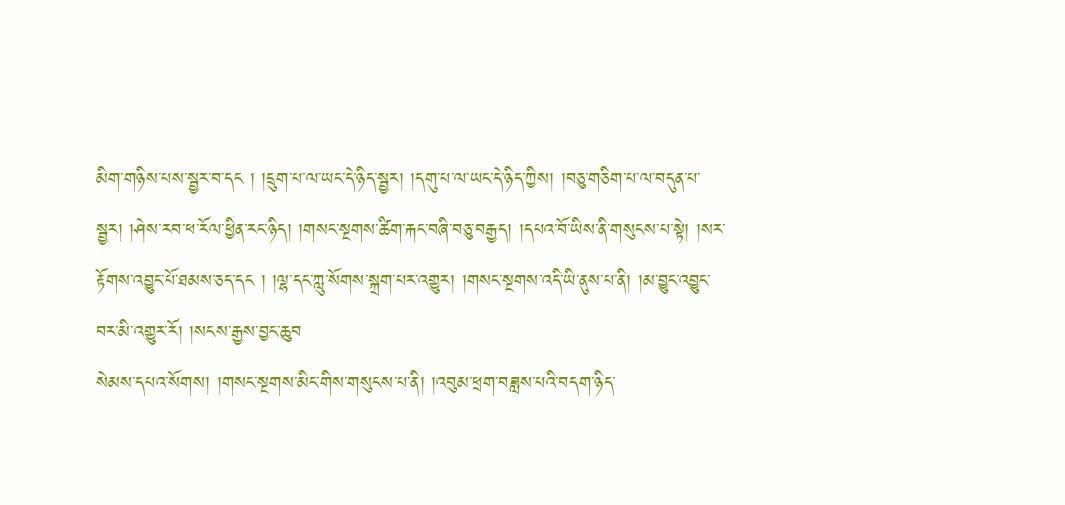མིག་གཉིས་པས་སྦྱར་བ་དང ། །དྲུག་པ་ལ་ཡང་དེ་ཉིད་སྦྱར། །དགུ་པ་ལ་ཡང་དེ་ཉིད་ཀྱིས། །བཅུ་གཅིག་པ་ལ་བདུན་པ་སྦྱར། །ཤེས་རབ་ཕ་རོལ་ཕྱིན་རང་ཉིད། །གསང་སྔགས་ཚིག་རྐང་བཞི་བཅུ་བརྒྱད། །དཔའ་བོ་ཡིས་ནི་གསུངས་པ་སྟེ། །སར་རྟོགས་འབྱུང་པོ་ཐམས་ཅད་དང ། །ལྷ་དང་ཀླུ་སོགས་སྐྲག་པར་འགྱུར། །གསང་སྔགས་འདི་ཡི་ནུས་པ་ནི། །མ་བྱུང་འབྱུང་བར་མི་འགྱུར་རོ། །སངས་རྒྱས་བྱང་ཆུབ
སེམས་དཔའ་སོགས། །གསང་སྔགས་མིང་གིས་གསུངས་པ་ནི། །འབུམ་ཕྲག་བཟླས་པའི་བདག་ཉིད་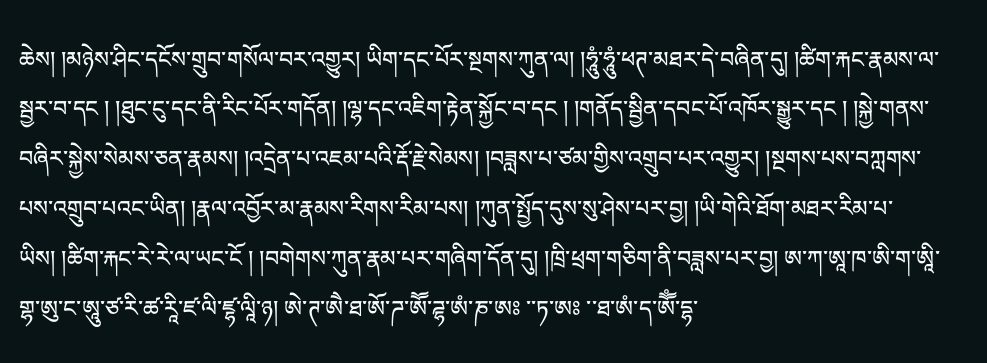ཆེས། །མཉེས་ཤིང་དངོས་གྲུབ་གསོལ་བར་འགྱུར། ཡིག་དང་པོར་སྔགས་ཀུན་ལ། །ཧཱུཾ་ཧཱུཾ་ཕཊ་མཐར་དེ་བཞིན་དུ། །ཚིག་རྐང་རྣམས་ལ་སྦྱར་བ་དང ། །ཐུང་ངུ་དང་ནི་རིང་པོར་གདོན། །ལྷ་དང་འཇིག་རྟེན་སྐྱོང་བ་དང ། །གནོད་སྦྱིན་དབང་པོ་འཁོར་སྒྱུར་དང ། །སྐྱེ་གནས་བཞིར་སྐྱེས་སེམས་ཅན་རྣམས། །འདྲེན་པ་འཇམ་པའི་རྡོ་རྗེ་སེམས། །བཟླས་པ་ཙམ་གྱིས་འགྲུབ་པར་འགྱུར། །སྔགས་པས་བཀླགས་པས་འགྲུབ་པའང་ཡིན། །རྣལ་འབྱོར་མ་རྣམས་རིགས་རིམ་པས། །ཀུན་སྤྱོད་དུས་སུ་ཤེས་པར་བྱ། །ཡི་གེའི་ཐོག་མཐར་རིམ་པ་ཡིས། །ཚིག་རྐང་རེ་རེ་ལ་ཡང་ངོ ། །བགེགས་ཀུན་རྣམ་པར་གཞིག་དོན་དུ། །ཁྲི་ཕྲག་གཅིག་ནི་བཟླས་པར་བྱ། ཨ་ཀ་ཨཱ་ཁ་ཨི་ག་ཨཱི་གྷ་ཨུ་ང་ཨཱུ་ཙ་རི་ཚ་རཱི་ཛ་ལི་ཛྷ་ལཱི་ཉ། ཨེ་ཊ་ཨཻ་ཐ་ཨོ་ཌ་ཨཽ་ཌྷ་ཨཾ་ཎ་ཨཿ ་་ཏ་ཨཿ ་་ཐ་ཨཾ་ད་ཨཽཾ་དྷ་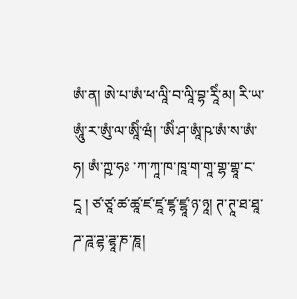ཨཾ་ན། ཨེ་པ་ཨཾ་ཕ་ལཱི་བ་ལཱི་བྷ་རཱིཾ་མ། རི་ཡ་ཨཱུཾ་ར་ཨུཾ་ལ་ཨཱིཾ་ཝཾ། ་ཨིཾ་ཤ་ཨཱཾ་ཥ་ཨཾ་ས་ཨཾ་ཧ། ཨཾ་ཀྵ་ཧཿ ་ཀ་ཀཱ་ཁ་ཁཱ་ག་གཱ་གྷ་གྷཱ་ང་ངཱ ། ཙ་ཙཱ་ཚ་ཚཱ་ཛ་ཛཱ་ཛྷ་ཛྷཱ་ཉ་ཉཱ། ཊ་ཊཱ་ཐ་ཐཱ་ཌ་ཌཱ་ཌྷ་ཌྷཱ་ཎ་ཎཱ།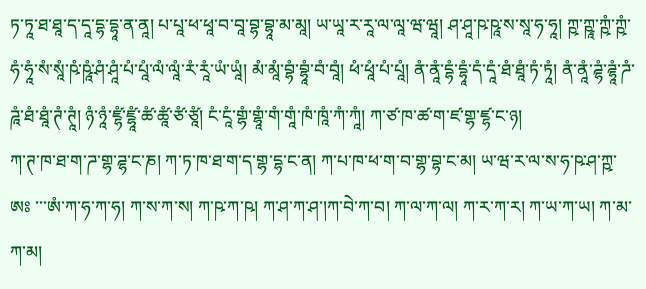ཏ་ཏཱ་ཐ་ཐཱ་ད་དཱ་དྷ་དྷཱ་ན་ནཱ། པ་པཱ་ཕ་ཕཱ་བ་བཱ་བྷ་བྷཱ་མ་མཱ། ཡ་ཡཱ་ར་རཱ་ལ་ལཱ་ཝ་ཝཱ། ཤ་ཤཱ་ཥ་ཥཱ་ས་སཱ་ཧ་ཧཱ། ཀྵ་ཀྵཱ་ཀྵཾ་ཀྵཾ་ཧཾ་ཧཱཾ་སཾ་སཱཾ་ཥཾ་ཥཱཾ་ཤཾ་ཤཱཾ་པཾ་པཱཾ་ལཾ་ལཱཾ་རཾ་རཱཾ་ཡཾ་ཡཱཾ། མཾ་མཱཾ་བྷཾ་བྷཱཾ་བཾ་བཱཾ། ཕཾ་ཕཱཾ་པཾ་པཱཾ། ནཾ་ནཱཾ་དྷཾ་དྷཱཾ་དཾ་དཱཾ་ཐཾ་ཐཱཾ་ཏཾ་ཏཱཾ། ནཾ་ནཱཾ་ཌྷཾ་ཌྷཱཾ་ཌཾ་ཌཱཾ་ཐཾ་ཐཱཾ་ཊཾ་ཊཱཾ། ཉཾ་ཉཱཾ་ཛྷཾ་ཛྷཱཾ་ཚཾ་ཚཱཾ་ཙཾ་ཙཱཾ། ངཾ་ངཱཾ་གྷཾ་གྷཱཾ་གཾ་གཱཾ་ཁཾ་ཁཱཾ་ཀཾ་ཀཱཾ། ཀ་ཙ་ཁ་ཚ་ག་ཛ་གྷ་ཛྷ་ང་ཉ།
ཀ་ཊ་ཁ་ཐ་ག་ཌ་གྷ་ཌྷ་ང་ཎ། ཀ་ཏ་ཁ་ཐ་ག་ད་གྷ་དྷ་ང་ན། ཀ་པ་ཁ་ཕ་ག་བ་གྷ་བྷ་ང་མ། ཡ་ཝ་ར་ལ་ས་ཧ་ཥ་ཤ་ཀྵ་ཨཿ ་་་ཨཾ་ཀ་ཧ་ཀ་ཧ། ཀ་ས་ཀ་ས། ཀ་ཥ་ཀ་ཥ། ཀ་ཤ་ཀ་ཤ་།ཀ་བེ་ཀ་བ། ཀ་ལ་ཀ་ལ། ཀ་ར་ཀ་ར། ཀ་ཡ་ཀ་ཡ། ཀ་མ་ཀ་མ།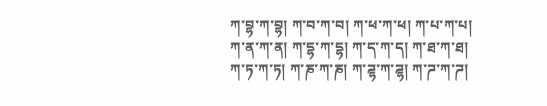ཀ་བྷ་ཀ་བྷ། ཀ་བ་ཀ་བ། ཀ་ཕ་ཀ་ཕ། ཀ་པ་ཀ་པ། ཀ་ན་ཀ་ན། ཀ་དྷ་ཀ་དྷ། ཀ་ད་ཀ་ད། ཀ་ཐ་ཀ་ཐ། ཀ་ཏ་ཀ་ཏ། ཀ་ཎ་ཀ་ཎ། ཀ་ཌྷ་ཀ་ཌྷ། ཀ་ཌ་ཀ་ཌ།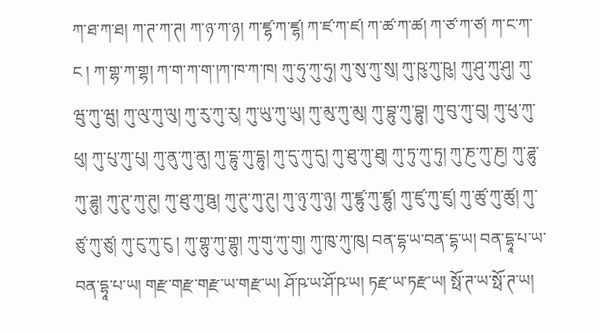ཀ་ཐ་ཀ་ཐ། ཀ་ཊ་ཀ་ཊ། ཀ་ཉ་ཀ་ཉ། ཀ་ཛྷ་ཀ་ཛྷ། ཀ་ཛ་ཀ་ཛ། ཀ་ཚ་ཀ་ཚ། ཀ་ཙ་ཀ་ཙ། ཀ་ང་ཀ་ང ། ཀ་གྷ་ཀ་གྷ། ཀ་ག་ཀ་ག་།ཀ་ཁ་ཀ་ཁ། ཀུ་ཧུ་ཀུ་ཧུ། ཀུ་སུ་ཀུ་སུ། ཀུ་ཥུ་ཀུ་ཥུ། ཀུ་ཤུ་ཀུ་ཤུ། ཀུ་ཝུ་ཀུ་ཝུ། ཀུ་ལུ་ཀུ་ལུ། ཀུ་རུ་ཀུ་རུ། ཀུ་ཡུ་ཀུ་ཡུ། ཀུ་མུ་ཀུ་མུ། ཀུ་བྷུ་ཀུ་བྷུ། ཀུ་བུ་ཀུ་བུ། ཀུ་ཕུ་ཀུ་ཕུ། ཀུ་པུ་ཀུ་པུ། ཀུ་ནུ་ཀུ་ནུ། ཀུ་དྷུ་ཀུ་དྷུ། ཀུ་དུ་ཀུ་དུ། ཀུ་ཐུ་ཀུ་ཐུ། ཀུ་ཏུ་ཀུ་ཏུ། ཀུ་ཎུ་ཀུ་ཎུ། ཀུ་ཌྷུ་ཀུ་ཌྷུ། ཀུ་ཊུ་ཀུ་ཊུ། ཀུ་ཐུ་ཀུ་ཋུ། ཀུ་ཊུ་ཀུ་ཊུ། ཀུ་ཉུ་ཀུ་ཉུ། ཀུ་ཛྷུ་ཀུ་ཛྷུ། ཀུ་ཛུ་ཀུ་ཛུ། ཀུ་ཚུ་ཀུ་ཚུ། ཀུ་ཙུ་ཀུ་ཙུ། ཀུ་ངུ་ཀུ་ངུ ། ཀུ་གྷུ་ཀུ་གྷུ། ཀུ་གུ་ཀུ་གུ། ཀུ་ཁུ་ཀུ་ཁུ། བན་དྷ་ཡ་བན་དྷ་ཡ། བན་དྷཱ་པ་ཡ་བན་དྷཱ་པ་ཡ། གརྫ་གརྫ་གརྫ་ཡ་གརྫ་ཡ། ཤོ་ཥ་ཡ་ཤོ་ཥ་ཡ། ཏརྫ་ཡ་ཏརྫ་ཡ། སྥོ་ཊ་ཡ་སྥོ་ཊ་ཡ།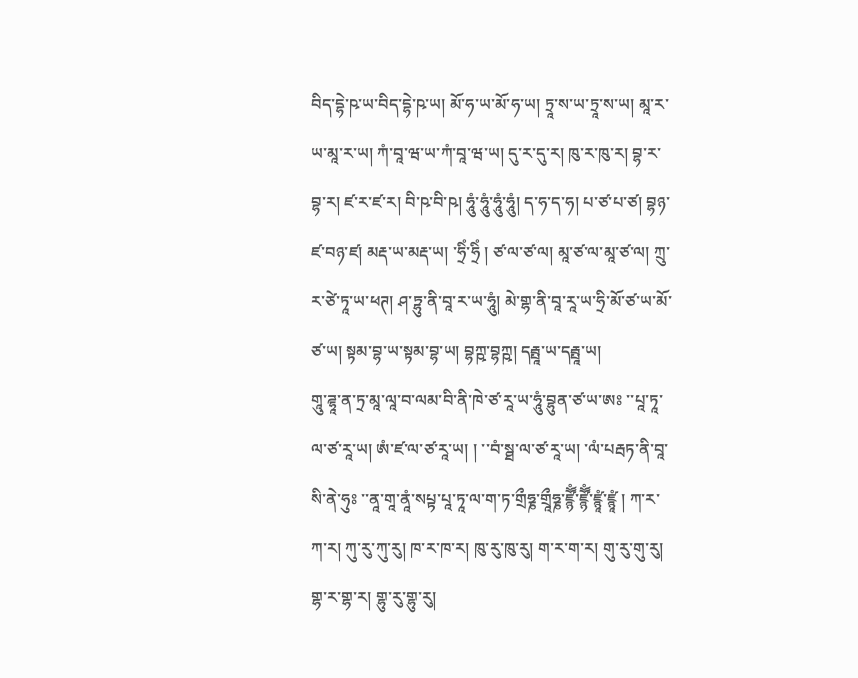བིད་དྷེ་ཥ་ཡ་བིད་དྷེ་ཥ་ཡ། མོ་ཧ་ཡ་མོ་ཧ་ཡ། ཏྲཱ་ས་ཡ་ཏྲཱ་ས་ཡ། མཱ་ར་ཡ་མཱ་ར་ཡ། ཀཾ་བཱ་ཝ་ཡ་ཀཾ་བཱ་ཝ་ཡ། དུ་ར་དུ་ར། ཁུ་ར་ཁུ་ར། བྷ་ར་བྷ་ར། ཛ་ར་ཛ་ར། བི་ཥ་བི་ཥ། ཧཱུཾ་ཧཱུཾ་ཧཱུཾ་ཧཱུཾ། ད་ཧ་ད་ཧ། པ་ཙ་པ་ཙ། བྷཉ་ཛ་བཉ་ཛ། མརྡ་ཡ་མརྡ་ཡ། ་ཧྲིཾ་ཧྲིཾ ། ཙ་ལ་ཙ་ལ། མཱ་ཙ་ལ་མཱ་ཙ་ལ། ཀྲུ་ར་ཙེ་ཏཱ་ཡ་ཕཊ། ཤ་ཏྷུ་ནི་བཱ་ར་ཡ་ཧཱུཾ། མེ་གྷ་ནི་བཱ་རཱ་ཡ་ཧྲི་མོ་ཙ་ཡ་མོ་ཙ་ཡ། སྟམ་བྷ་ཡ་སྟམ་བྷ་ཡ། བྷཀྵ་བྷཀྵ། དརྦྤཱ་ཡ་དརྦྤཱ་ཡ།
གཱུ་ཌྷཱ་ན་ཏྲ་མཱ་ལཱ་བ་ལམ་བི་ནི་ཁེ་ཙ་རཱ་ཡ་ཧཱུཾ་བྷུན་ཙ་ཡ་ཨཿ ་་པཱ་ཏཱ་ལ་ཙ་རཱ་ཡ། ཨཾ་ཛ་ལ་ཙ་རཱ་ཡ། ། ་་བཾ་སྠ་ལ་ཙ་རཱ་ཡ། ་ལཾ་པརྦཏ་ནི་བཱ་སི་ནེ་ཧུཿ ་་ནཱ་གཱ་ནཱཾ་སཔྟ་པཱ་ཏཱ་ལ་ག་ཏ་གྲྀཧྞ་གྲཱྀཧྞ་ཛྙཽཾ་ཛྙཽཾ་ཛྙཱཾ་ཛྙཱཾ ། ཀ་ར་ཀ་ར། ཀུ་རུ་ཀུ་རུ། ཁ་ར་ཁ་ར། ཁུ་རུ་ཁུ་རུ། ག་ར་ག་ར། གུ་རུ་གུ་རུ། གྷ་ར་གྷ་ར། གྷུ་རུ་གྷུ་རུ།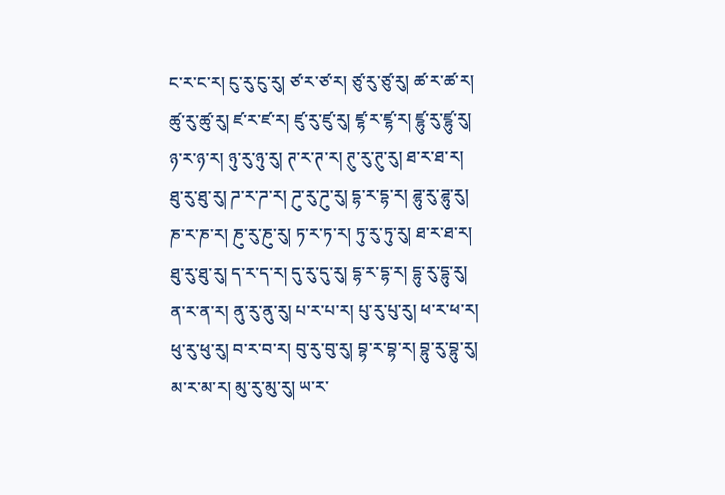ང་ར་ང་ར། ངུ་རུ་ངུ་རུ། ཙ་ར་ཙ་ར། ཙུ་རུ་ཙུ་རུ། ཚ་ར་ཚ་ར། ཚུ་རུ་ཚུ་རུ། ཛ་ར་ཛ་ར། ཛུ་རུ་ཛུ་རུ། ཛྷ་ར་ཛྷ་ར། ཛྷུ་རུ་ཛྷུ་རུ། ཉ་ར་ཉ་ར། ཉུ་རུ་ཉུ་རུ། ཊ་ར་ཊ་ར། ཊུ་རུ་ཊུ་རུ། ཐ་ར་ཐ་ར། ཐུ་རུ་ཐུ་རུ། ཌ་ར་ཌ་ར། ཌུ་རུ་ཌུ་རུ། དྷ་ར་དྷ་ར། ཌྷུ་རུ་ཌྷུ་རུ། ཎ་ར་ཎ་ར། ཎུ་རུ་ཎུ་རུ། ཏ་ར་ཏ་ར། ཏུ་རུ་ཏུ་རུ། ཐ་ར་ཐ་ར། ཐུ་རུ་ཐུ་རུ། ད་ར་ད་ར། དུ་རུ་དུ་རུ། དྷ་ར་དྷ་ར། དྷུ་རུ་དྷུ་རུ། ན་ར་ན་ར། ནུ་རུ་ནུ་རུ། པ་ར་པ་ར། པུ་རུ་པུ་རུ། ཕ་ར་ཕ་ར། ཕུ་རུ་ཕུ་རུ། བ་ར་བ་ར། བུ་རུ་བུ་རུ། བྷ་ར་བྷ་ར། བྷུ་རུ་བྷུ་རུ། མ་ར་མ་ར། མུ་རུ་མུ་རུ། ཡ་ར་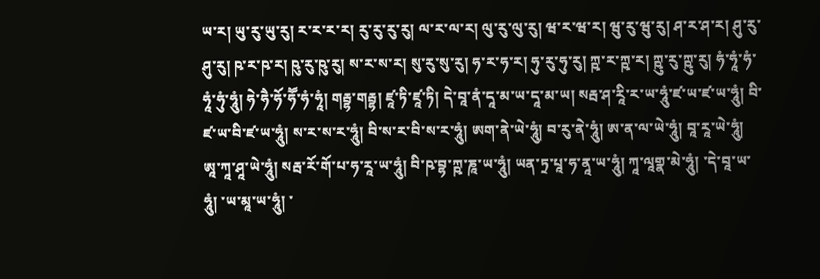ཡ་ར། ཡུ་རུ་ཡུ་རུ། ར་ར་ར་ར། རུ་རུ་རུ་རུ། ལ་ར་ལ་ར། ལུ་རུ་ལུ་རུ། ཝ་ར་ཝ་ར། ཝུ་རུ་ཝུ་རུ། ཤ་ར་ཤ་ར། ཤུ་རུ་ཤུ་རུ། ཥ་ར་ཥ་ར། ཥུ་རུ་ཥུ་རུ། ས་ར་ས་ར། སུ་རུ་སུ་རུ། ཧ་ར་ཧ་ར། ཧུ་རུ་ཧུ་རུ། ཀྵ་ར་ཀྵ་ར། ཀྵུ་རུ་ཀྵུ་རུ། ཧཾ་ཧཱཾ་ཧཾ་ཧཱཾ་ཧུཾ་ཧཱུཾ། ཧེ་ཧཻ་ཧོ་ཧཽ་ཧཾ་ཧཱཾ། གརྦྷ་གརྦྷ། ཛཱ་ཏི་ཛཱ་ཏི། དེ་བཱ་ནཾ་དཱ་མ་ཡ་དཱ་མ་ཡ། སརྦ་ཤ་རཱི་ར་ཡ་ཧཱུཾ་ཛ་ཡ་ཛ་ཡ་ཧཱུཾ། བི་ཛ་ཡ་བི་ཛ་ཡ་ཧཱུཾ། ས་ར་ས་ར་ཧཱུཾ། བི་ས་ར་བི་ས་ར་ཧཱུཾ། ཨག་ནེ་ཡེ་ཧཱུཾ། བ་རུ་ནེ་ཧཱུཾ། ཨ་ན་ལ་ཡེ་ཧཱུཾ། བཱ་རཱ་ཡེ་ཧཱུཾ། ཨཱ་ཀཱ་ཤཱ་ཡེ་ཧཱུཾ། སརྦ་རོ་གོ་པ་ཧ་རཱ་ཡ་ཧཱུཾ། བི་ཥ་བྷ་ཀྵ་ཎཱ་ཡ་ཧཱུཾ། ཡན་ཏྲ་པཱ་ཧ་ནཱ་ཡ་ཧཱུཾ། ཀཱ་ལཱགྣ་མེ་ཧཱུཾ། ་དེ་བཱ་ཡ་ཧཱུཾ། ་ཡ་མཱ་ཡ་ཧཱུཾ། ་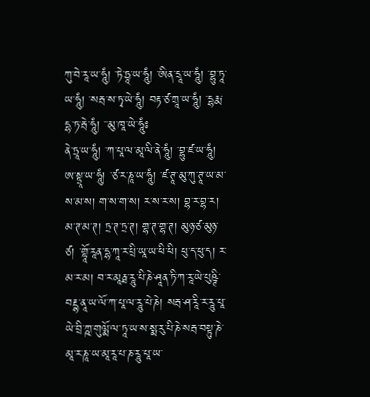ཀུ་བེ་རཱ་ཡ་ཧཱུཾ། ་ཏེ་ཏྱཱ་ཡ་ཧཱུཾ། ་ཨིན་དྲཱ་ཡ་ཧཱུཾ། ་བྷུ་ཏཱ་ཡ་ཧཱུཾ། ་སརྦ་ས་ཏྭ་ཡེ་ཧཱུཾ། བརྟ་ཙ་ཀྲཱ་ཡ་ཧཱུཾ། ་དྷརྨ་དྷ་ཏ་རྦེ་ཧཱུཾ། ་་མུ་ཁཱ་ཡེ་ཧཱུཾཿ
ནེ་ཏྲཱ་ཡ་ཧཱུཾ། ་ཀ་པཱ་ལ་མཱ་ལི་ནེ་ཧཱུཾ། ་བྷུ་ཛ་ཡ་ཧཱུཾ། ཨ་སྟྲཱ་ཡ་ཧཱུཾ། ་ཙ་ར་ཎཱ་ཡ་ཧཱུཾ། ་ཛ་ཊཱ་མུ་ཀུ་ཊཱ་ཡ་མ་ས་མ་ས། ག་ས་ག་ས། ར་ས་ར་ས། བྷ་ར་བྷ་ར། མ་ཊ་མ་ཊ། ཏྲ་ཊ་ཏྲ་ཊ། གྷ་ཊ་གྷ་ཊ། མུཉ་ཙ་མུཉ་ཙ། ་གྷཱོ་རཱན་དྷ་ཀཱ་ར་པྲི་ཡཱ་ཡ་ཕི་ཕི། ཕུ་ད་ཕུ་ད། ར་མ་ར་མ། བ་ར་མཱརྠ་རཱུ་པི་ཎེ་ཤཱན་ཏི་ཀ་རཱ་ཡེ་པུཥྚི་བརྡྷ་ནཱ་ཡ་ལོ་ཀ་པཱ་ལ་རཱུ་པེ་ཎེ། སརྦ་ཤ་རཱི་ར་རཱུ་པཱ་ཡེ་བྲི་ཀྵ་གུལྨོ་ལ་ཏཱ་ཡ་ས་སྨ་རུ་པི་ཎེ་སརྦ་བསྟུ་ཎེ་མཱ་ར་ཎཱ་ཡ་མཱ་རཱ་པ་ཎ་རཱུ་པཱ་ཡ་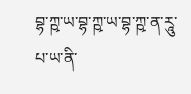བྷ་ཀྵ་ཡ་བྷ་ཀྵ་ཡ་བྷ་ཀྵ་ན་རཱུ་པ་ཡ་ནི་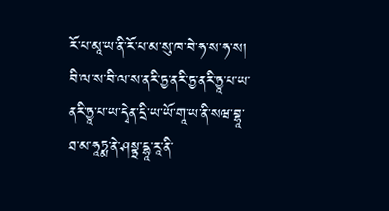རོ་པ་མཱ་ཡ་ནི་རོ་པ་མ་སུ་ཁ་བེ་ཧ་ས་ཧ་ས། བི་ལ་ས་བི་ལ་ས་ནརི་ཏྱ་ནརི་ཏྱ་ནརི་ཏྱཱ་པ་ཡ་ནརི་ཏྱཱ་པ་ཡ་དྭེན་དྲི་ཡ་ཡོ་གཱ་ཡ་ནི་སཝ་བྷཱ་ཐ་མ་ཧཱཏྨ་ནེ་ཤསྟྲ་དྷཱ་རཱ་ནི་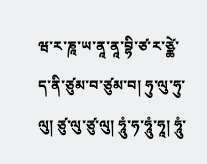ཝ་ར་ཎཱ་ཡ་ནཱ་ནཱ་བྷི་ཙ་ར་ཙྪེ་ད་ནི་ཙུམ་བ་ཙུམ་བ། ཧུ་ལུ་ཧུ་ལུ། ཙུ་ལུ་ཙུ་ལུ། ཧཱུཾ་ཧ་ཧཱུཾ་ཧཱ། ཧཱུཾ་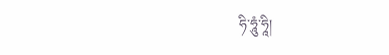ཧི་ཧཱུཾ་ཧཱི།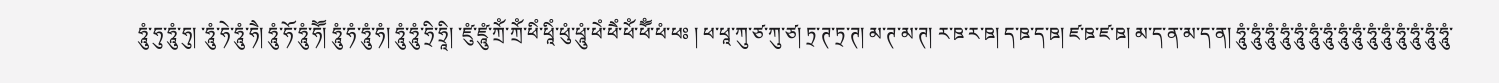ཧཱུཾ་ཧུ་ཧཱུཾ་ཧུ། ་ཧཱུཾ་ཧེ་ཧཱུཾ་ཧཻ། ཧཱུཾ་ཧོ་ཧཱུཾ་ཧཽ། ཧཱུཾ་ཧཾ་ཧཱུཾ་ཧཾ། ཧཱུཾ་ཧཱུཾ་ཧྲི་ཧྲཱི། ་ཛུཾ་ཛཱུཾ་ཀྲོཾ་ཀྲོཾ་ཕིཾ་ཕཱིཾ་ཕུཾ་ཕཱུཾ་ཕེཾ་ཕཻཾ་ཕོཾ་ཕཽཾ་ཕཾ་ཕཿ ། ཕ་ཕཱ་ཀུ་ཙ་ཀུ་ཙ། ཏྲ་ཊ་ཏྲ་ཊ། མ་ཊ་མ་ཊ། ར་ཋ་ར་ཋ། ད་ཋ་ད་ཋ། ཛ་ཋ་ཛ་ཋ། མ་ད་ན་མ་ད་ན། ཧཱུཾ་ཧཱུཾ་ཧཱུཾ་ཧཱུཾ་ཧཱུཾ་ཧཱུཾ་ཧཱུཾ་ཧཱུཾ་ཧཱུཾ་ཧཱུཾ་ཧཱུཾ་ཧཱུཾ་ཧཱུཾ་ཧཱུཾ་ཧཱུཾ་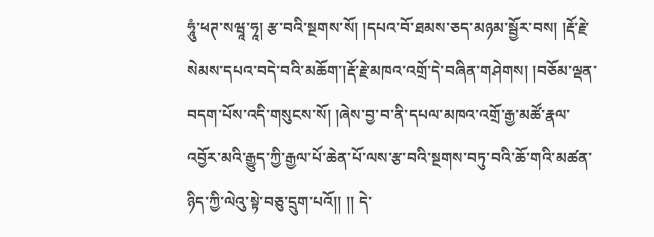ཧཱུཾ་ཕཊ་སཝཱ་ཧཱ། རྩ་བའི་སྔགས་སོ། །དཔའ་བོ་ཐམས་ཅད་མཉམ་སྦྱོར་བས། །རྡོ་རྗེ་སེམས་དཔའ་བདེ་བའི་མཆོག་།རྡོ་རྗེ་མཁའ་འགྲོ་དེ་བཞིན་གཤེགས། །བཅོམ་ལྡན་བདག་པོས་འདི་གསུངས་སོ། །ཞེས་བྱ་བ་ནི་དཔལ་མཁའ་འགྲོ་རྒྱ་མཚོ་རྣལ་འབྱོར་མའི་རྒྱུད་ཀྱི་རྒྱལ་པོ་ཆེན་པོ་ལས་རྩ་བའི་སྔགས་བཏུ་བའི་ཆོ་གའི་མཚན་ཉིད་ཀྱི་ལེའུ་སྟེ་བཅུ་དྲུག་པའོ།། །། དེ་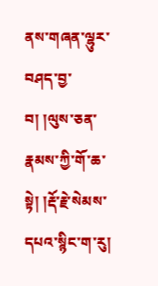ནས་གཞན་ལྷུར་བཤད་བྱ་བ། །ལུས་ཅན་རྣམས་ཀྱི་གོ་ཆ་སྟེ། །རྡོ་རྗེ་སེམས་དཔའ་སྙིང་ག་རུ།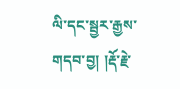ལི་དང་སྦྱར་རྒྱས་གདབ་བྱ། །རྡོ་རྗེ་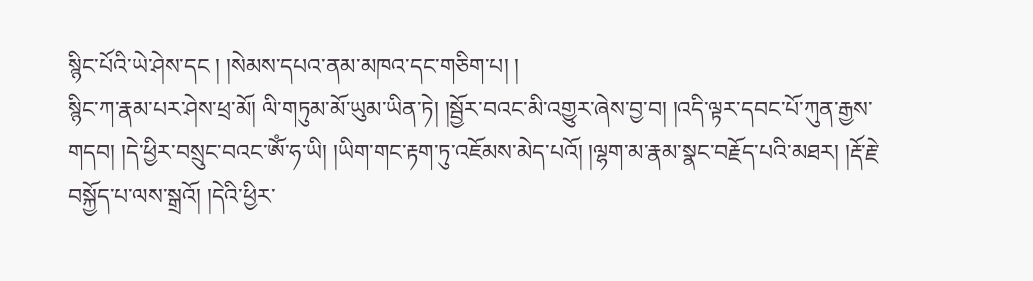སྙིང་པོའི་ཡེ་ཤེས་དང ། །སེམས་དཔའ་ནམ་མཁའ་དང་གཅིག་པ། །
སྙིང་ཀ་རྣམ་པར་ཤེས་ཕྲ་མོ། ལི་གཏུམ་མོ་ཡུམ་ཡིན་ཏེ། །སྦྱོར་བའང་མི་འགྱུར་ཞེས་བྱ་བ། །འདི་ལྟར་དབང་པོ་ཀུན་རྒྱས་གདབ། །དེ་ཕྱིར་བསྲུང་བའང་ཨོཾ་ཧ་ཡི། །ཡིག་གང་རྟག་ཏུ་འཇོམས་མེད་པའོ། །ལྷག་མ་རྣམ་སྣང་བརྗོད་པའི་མཐར། །རྡོ་རྗེ་བསྐྱོད་པ་ལས་སྒྲའོ། །དེའི་ཕྱིར་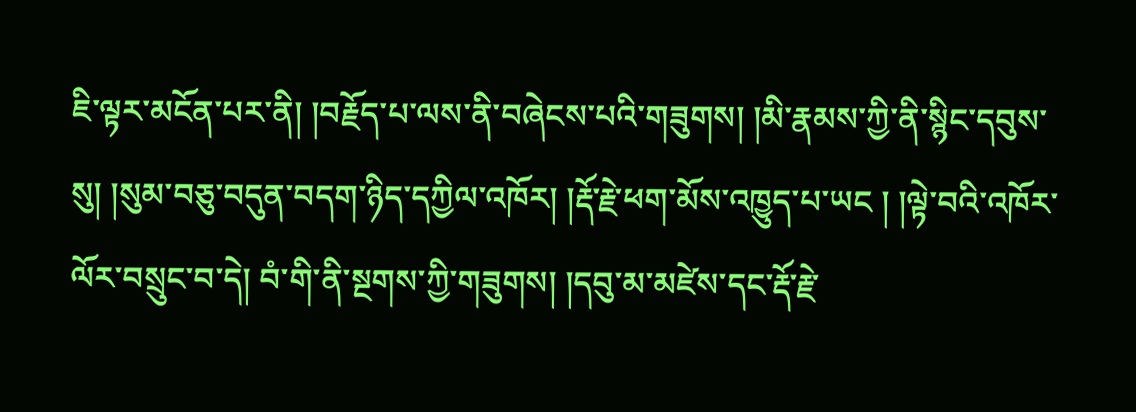ཇི་ལྟར་མངོན་པར་ནི། །བརྗོད་པ་ལས་ནི་བཞེངས་པའི་གཟུགས། །མི་རྣམས་ཀྱི་ནི་སྙིང་དབུས་སུ། །སུམ་བཅུ་བདུན་བདག་ཉིད་དཀྱིལ་འཁོར། །རྡོ་རྗེ་ཕག་མོས་འཁྱུད་པ་ཡང ། །ལྟེ་བའི་འཁོར་ལོར་བསྲུང་བ་དེ། བཾ་གི་ནི་སྔགས་ཀྱི་གཟུགས། །དབུ་མ་མཛེས་དང་རྡོ་རྗེ་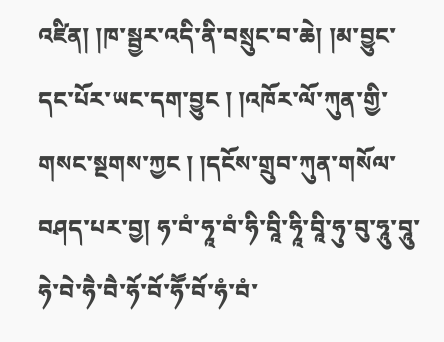འཛིན། །ཁ་སྦྱར་འདི་ནི་བསྲུང་བ་ཆེ། །མ་བྱུང་དང་པོར་ཡང་དག་བྱུང ། །འཁོར་ལོ་ཀུན་གྱི་གསང་སྔགས་ཀྱང ། །དངོས་གྲུབ་ཀུན་གསོལ་བཤད་པར་བྱ། ཧ་བཾ་ཧཱ་བཾ་ཧི་བཱི་ཧཱི་བཱི་ཧུ་བུ་ཧཱུ་བཱུ་ཧེ་བེ་ཧཻ་བཻ་ཧོ་བོ་ཧཽ་བོ་ཧཾ་བཾ་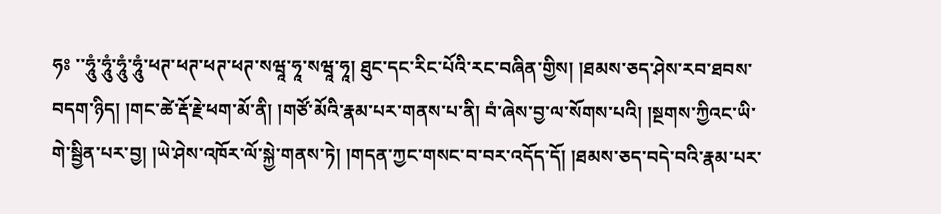ཧཿ ་་ཧཱུཾ་ཧཱུཾ་ཧཱུཾ་ཧཱུཾ་ཕཊ་ཕཊ་ཕཊ་ཕཊ་སཝཱ་ཧཱ་སཝཱ་ཧཱ། ཐུང་དང་རིང་པོའི་རང་བཞིན་གྱིས། །ཐམས་ཅད་ཤེས་རབ་ཐབས་བདག་ཉིད། །གང་ཚེ་རྡོ་རྗེ་ཕག་མོ་ནི། །གཙོ་མོའི་རྣམ་པར་གནས་པ་ནི། བཾ་ཞེས་བྱ་ལ་སོགས་པའི། །སྔགས་ཀྱིའང་ཡི་གེ་སྦྱིན་པར་བྱ། །ཡེ་ཤེས་འཁོར་ལོ་སྐྱེ་གནས་ཏེ། །གདན་ཀྱང་གསང་བ་བར་འདོད་དོ། །ཐམས་ཅད་བདེ་བའི་རྣམ་པར་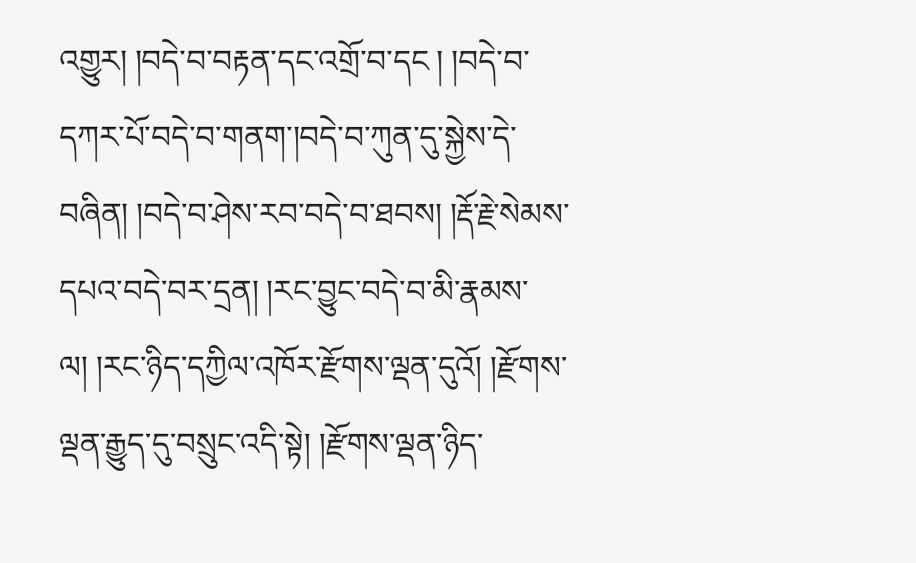འགྱུར། །བདེ་བ་བརྟན་དང་འགྲོ་བ་དང ། །བདེ་བ་དཀར་པོ་བདེ་བ་གནག་།བདེ་བ་ཀུན་དུ་སྐྱེས་དེ་བཞིན། །བདེ་བ་ཤེས་རབ་བདེ་བ་ཐབས། །རྡོ་རྗེ་སེམས་དཔའ་བདེ་བར་དྲན། །རང་བྱུང་བདེ་བ་མི་རྣམས་ལ། །རང་ཉིད་དཀྱིལ་འཁོར་རྫོགས་ལྡན་དུའོ། །རྫོགས་ལྡན་རྒྱུད་དུ་བསྲུང་འདི་སྟེ། །རྫོགས་ལྡན་ཉིད་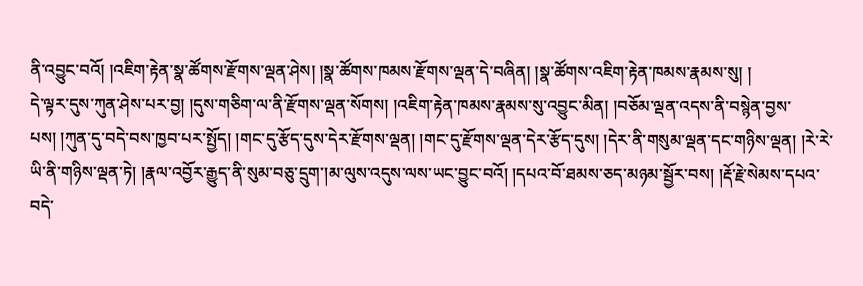ནི་འབྱུང་བའོ། །འཇིག་རྟེན་སྣ་ཚོགས་རྫོགས་ལྡན་ཤེས། །སྣ་ཚོགས་ཁམས་རྫོགས་ལྡན་དེ་བཞིན། །སྣ་ཚོགས་འཇིག་རྟེན་ཁམས་རྣམས་སུ། །
དེ་ལྟར་དུས་ཀུན་ཤེས་པར་བྱ། །དུས་གཅིག་ལ་ནི་རྫོགས་ལྡན་སོགས། །འཇིག་རྟེན་ཁམས་རྣམས་སུ་འབྱུང་མིན། །བཅོམ་ལྡན་འདས་ནི་བསྙེན་བྱས་པས། །ཀུན་དུ་བདེ་བས་ཁྱབ་པར་སྤྱོད། །གང་དུ་རྩོད་དུས་དེར་རྫོགས་ལྡན། །གང་དུ་རྫོགས་ལྡན་དེར་རྩོད་དུས། །དེར་ནི་གསུམ་ལྡན་དང་གཉིས་ལྡན། །རེ་རེ་ཡི་ནི་གཉིས་ལྡན་ཏེ། །རྣལ་འབྱོར་རྒྱུད་ནི་སུམ་བཅུ་དྲུག་།མ་ལུས་འདུས་ལས་ཡང་བྱུང་བའོ། །དཔའ་བོ་ཐམས་ཅད་མཉམ་སྦྱོར་བས། །རྡོ་རྗེ་སེམས་དཔའ་བདེ་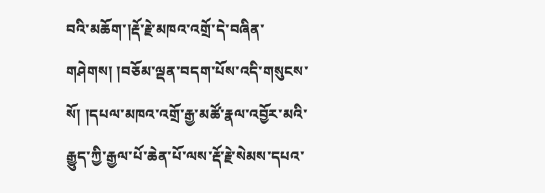བའི་མཆོག་།རྡོ་རྗེ་མཁའ་འགྲོ་དེ་བཞིན་གཤེགས། །བཅོམ་ལྡན་བདག་པོས་འདི་གསུངས་སོ། །དཔལ་མཁའ་འགྲོ་རྒྱ་མཚོ་རྣལ་འབྱོར་མའི་རྒྱུད་ཀྱི་རྒྱལ་པོ་ཆེན་པོ་ལས་རྡོ་རྗེ་སེམས་དཔའ་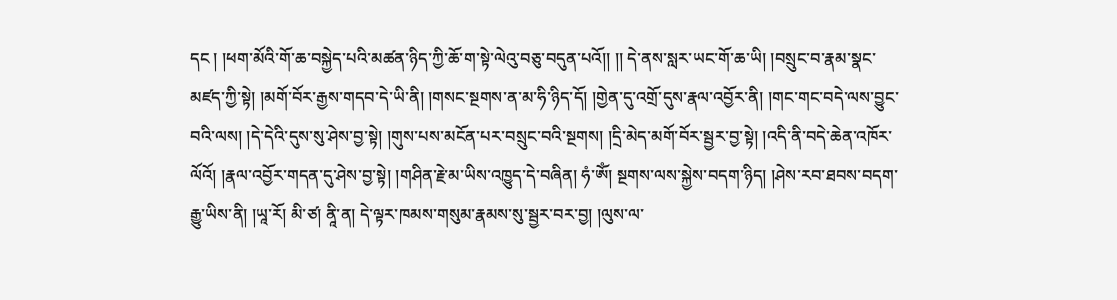དང ། །ཕག་མོའི་གོ་ཆ་བསྐྱེད་པའི་མཚན་ཉིད་ཀྱི་ཆོ་ག་སྟེ་ལེའུ་བཅུ་བདུན་པའོ།། །། དེ་ནས་སླར་ཡང་གོ་ཆ་ཡི། །བསྲུང་བ་རྣམ་སྣང་མཛད་ཀྱི་སྟེ། །མགོ་བོར་རྒྱས་གདབ་དེ་ཡི་ནི། །གསང་སྔགས་ན་མ་ཧི་ཉིད་དོ། །གྱེན་དུ་འགྲོ་དུས་རྣལ་འབྱོར་ནི། །གང་གང་བདེ་ལས་བྱུང་བའི་ལས། །དེ་དེའི་དུས་སུ་ཤེས་བྱ་སྟེ། །གུས་པས་མངོན་པར་བསྲུང་བའི་སྔགས། །དྲི་མེད་མགོ་བོར་སྦྱར་བྱ་སྟེ། །འདི་ནི་བདེ་ཆེན་འཁོར་ལོའོ། །རྣལ་འབྱོར་གདན་དུ་ཤེས་བྱ་སྟེ། །གཤིན་རྗེ་མ་ཡིས་འཁྱུད་དེ་བཞིན། ཧཾ་ཨོཾ། སྔགས་ལས་སྐྱེས་བདག་ཉིད། །ཤེས་རབ་ཐབས་བདག་རྒྱུ་ཡིས་ནི། །ཡཱ་རོ། མི་ཙ། ནཱི་ན། དེ་ལྟར་ཁམས་གསུམ་རྣམས་སུ་སྦྱར་བར་བྱ། །ལུས་ལ་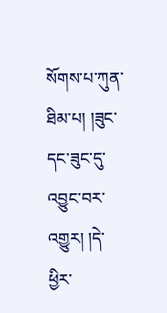སོགས་པ་ཀུན་ཐིམ་པ། །ཟུང་དང་ཟུང་དུ་འབྱུང་བར་འགྱུར། །དེ་ཕྱིར་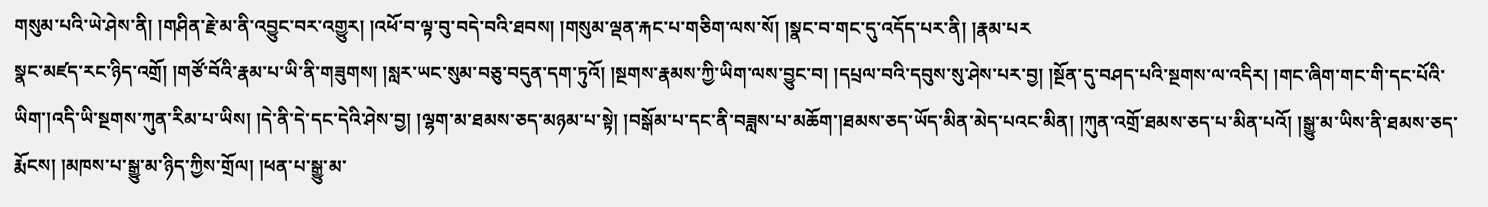གསུམ་པའི་ཡེ་ཤེས་ནི། །གཤིན་རྗེ་མ་ནི་འབྱུང་བར་འགྱུར། །འཕོ་བ་ལྟ་བུ་བདེ་བའི་ཐབས། །གསུམ་ལྡན་རྐང་པ་གཅིག་ལས་སོ། །སྣང་བ་གང་དུ་འདོད་པར་ནི། །རྣམ་པར
སྣང་མཛད་རང་ཉིད་འགྲོ། །གཙོ་བོའི་རྣམ་པ་ཡི་ནི་གཟུགས། །སླར་ཡང་སུམ་བཅུ་བདུན་དག་ཏུའོ། །སྔགས་རྣམས་ཀྱི་ཡིག་ལས་བྱུང་བ། །དཔྲལ་བའི་དབུས་སུ་ཤེས་པར་བྱ། །སྔོན་དུ་བཤད་པའི་སྔགས་ལ་འདིར། །གང་ཞིག་གང་གི་དང་པོའི་ཡིག་།འདི་ཡི་སྔགས་ཀུན་རིམ་པ་ཡིས། །དེ་ནི་དེ་དང་དེའི་ཤེས་བྱ། །ལྷག་མ་ཐམས་ཅད་མཉམ་པ་སྟེ། །བསྒོམ་པ་དང་ནི་བཟླས་པ་མཆོག་།ཐམས་ཅད་ཡོད་མིན་མེད་པའང་མིན། །ཀུན་འགྲོ་ཐམས་ཅད་པ་མིན་པའོ། །སྒྱུ་མ་ཡིས་ནི་ཐམས་ཅད་རྨོངས། །མཁས་པ་སྒྱུ་མ་ཉིད་ཀྱིས་གྲོལ། །ཕན་པ་སྒྱུ་མ་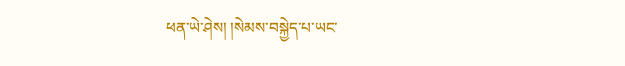ཕན་ཡེ་ཤེས། །སེམས་བསྐྱེད་པ་ཡང་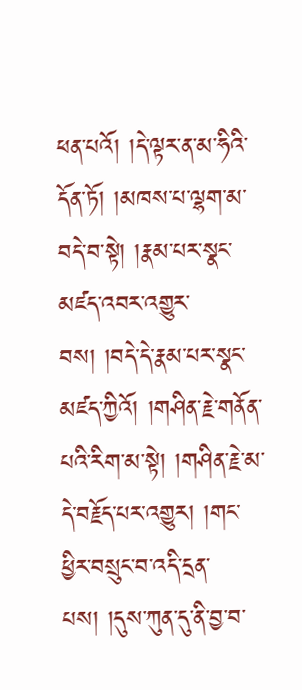ཕན་པའོ། །དེ་ལྟར་ན་མ་ཧིའི་དོན་ཏོ། །མཁས་པ་ལྷག་མ་བདེ་བ་སྟེ། །རྣམ་པར་སྣང་མཛད་འབར་འགྱུར་བས། །བདེ་དེ་རྣམ་པར་སྣང་མཛད་ཀྱིའོ། །གཤིན་རྗེ་གནོན་པའི་རིག་མ་སྟེ། །གཤིན་རྗེ་མ་དེ་བརྗོད་པར་འགྱུར། །གང་ཕྱིར་བསྲུང་བ་འདི་དྲན་པས། །དུས་ཀུན་དུ་ནི་བྱ་བ་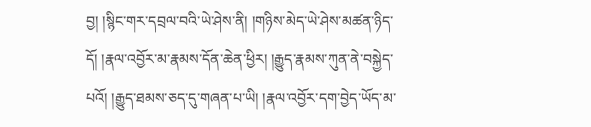བྱ། །སྙིང་གར་དབྲལ་བའི་ཡེ་ཤེས་ནི། །གཉིས་མེད་ཡེ་ཤེས་མཚན་ཉིད་དོ། །རྣལ་འབྱོར་མ་རྣམས་དོན་ཆེན་ཕྱིར། །རྒྱུད་རྣམས་ཀུན་ནེ་བསྐྱེད་པའོ། །རྒྱུད་ཐམས་ཅད་དུ་གཞན་པ་ཡི། །རྣལ་འབྱོར་དག་བྱེད་ཡོད་མ་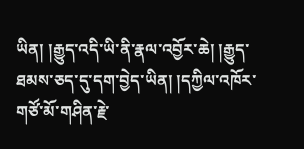ཡིན། །རྒྱུད་འདི་ཡི་ནི་རྣལ་འབྱོར་ཆེ། །རྒྱུད་ཐམས་ཅད་དུ་དག་བྱེད་ཡིན། །དཀྱིལ་འཁོར་གཙོ་མོ་གཤིན་རྗེ་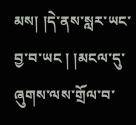མས། །དེ་ནས་སླར་ཡང་བྱ་བ་ཡང ། །མངལ་དུ་ཞུགས་ལས་གྲོལ་བ་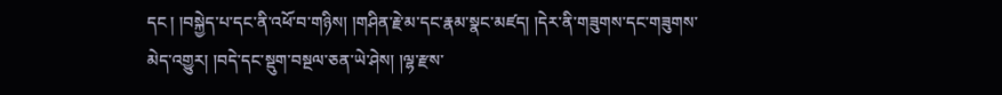དང ། །བསྐྱེད་པ་དང་ནི་འཕོ་བ་གཉིས། །གཤིན་རྗེ་མ་དང་རྣམ་སྣང་མཛད། །དེར་ནི་གཟུགས་དང་གཟུགས་མེད་འགྱུར། །བདེ་དང་སྡུག་བསྔལ་ཅན་ཡེ་ཤེས། །ལྷ་རྫས་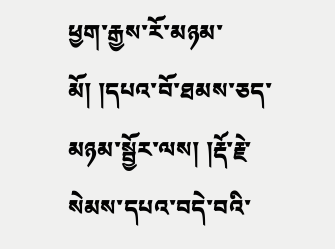ཕྱག་རྒྱས་རོ་མཉམ་མོ། །དཔའ་བོ་ཐམས་ཅད་མཉམ་སྦྱོར་ལས། །རྡོ་རྗེ་སེམས་དཔའ་བདེ་བའི་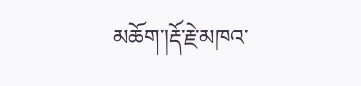མཆོག་།རྡོ་རྗེ་མཁའ་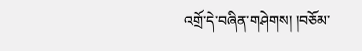འགྲོ་དེ་བཞིན་གཤེགས། །བཅོམ་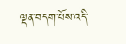ལྡན་བདག་པོས་འདི་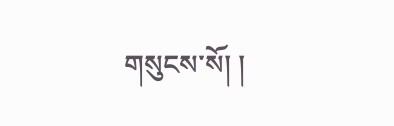གསུངས་སོ། །